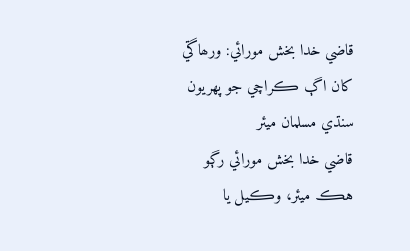قاضي خدا بخش مورائي: ورھاڱي کان اڳ ڪراچي جو پھريون سنڌي مسلمان ميئر
قاضي خدا بخش مورائي رڳو هڪ ميئر، وڪيل يا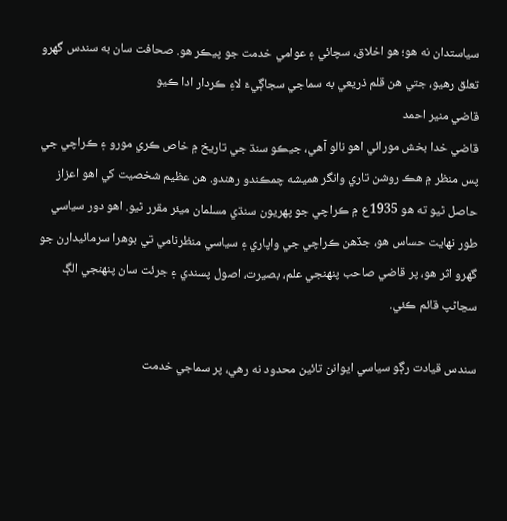سياستدان نه هو؛ هو اخلاق، سچائي ۽ عوامي خدمت جو پيڪر هو. صحافت سان به سندس گهرو تعلق رهيو، جتي هن قلم ذريعي به سماجي سجاڳيءَ لاءِ ڪردار ادا ڪيو
قاضي منير احمد
قاضي خدا بخش مورائي اهو نالو آهي، جيڪو سنڌ جي تاريخ ۾ خاص ڪري مورو ۽ ڪراچي جي پس منظر ۾ هڪ روشن تاري وانگر هميشه چمڪندو رهندو. هن عظيم شخصيت کي اهو اعزاز حاصل ٿيو ته هو 1935ع ۾ ڪراچي جو پهريون سنڌي مسلمان ميئر مقرر ٿيو. اهو دور سياسي طور نهايت حساس هو، جڏهن ڪراچي جي واپاري ۽ سياسي منظرنامي تي بوهرا سرمائيدارن جو گهرو اثر هو، پر قاضي صاحب پنهنجي علم، بصيرت، اصول پسندي ۽ جرئت سان پنهنجي الڳ سڃاڻپ قائم ڪئي.

سندس قيادت رڳو سياسي ايوانن تائين محدود نه رهي، پر سماجي خدمت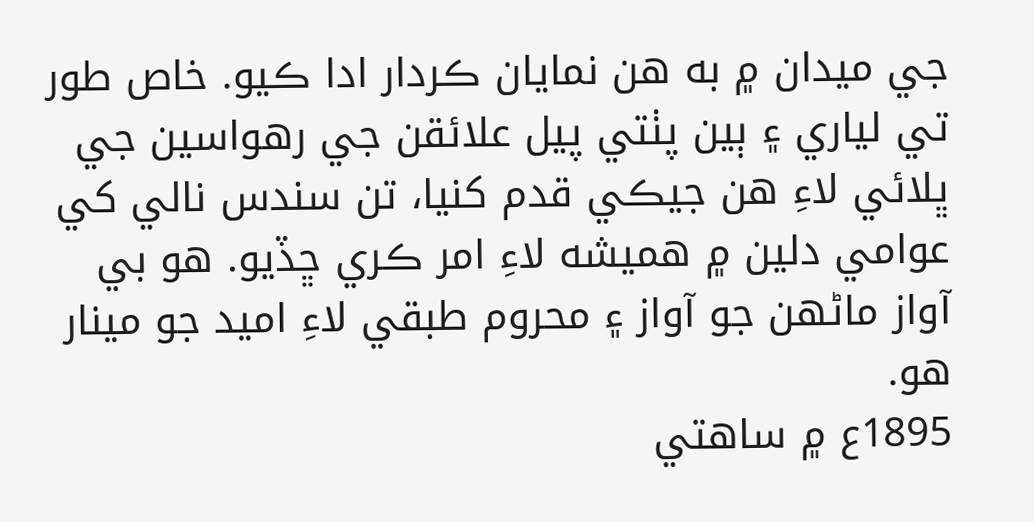جي ميدان ۾ به هن نمايان ڪردار ادا ڪيو. خاص طور تي لياري ۽ ٻين پٺتي پيل علائقن جي رهواسين جي ڀلائي لاءِ هن جيڪي قدم کنيا، تن سندس نالي کي عوامي دلين ۾ هميشه لاءِ امر ڪري ڇڏيو. هو بي آواز ماڻهن جو آواز ۽ محروم طبقي لاءِ اميد جو مينار هو.
1895ع ۾ ساهتي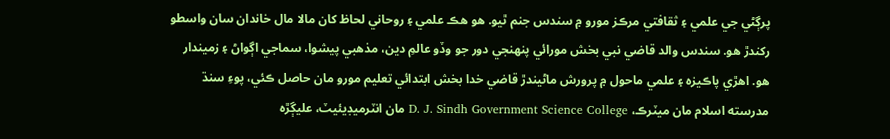پرڳڻي جي علمي ۽ ثقافتي مرڪز مورو ۾ سندس جنم ٿيو. هو هڪ علمي ۽ روحاني لحاظ کان مالا مال خاندان سان واسطو رکندڙ هو. سندس والد قاضي نبي بخش مورائي پنهنجي دور جو وڏو عالمِ دين، مذهبي پيشوا، سماجي اڳواڻ ۽ زميندار هو. اهڙي پاڪيزه ۽ علمي ماحول ۾ پرورش ماڻيندڙ قاضي خدا بخش ابتدائي تعليم مورو مان حاصل ڪئي، پوءِ سنڌ مدرسته اسلام مان ميٽرڪ، D. J. Sindh Government Science College مان انٽرميڊيئيٽ، عليڳڙه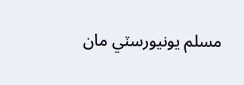مسلم يونيورسٽي مان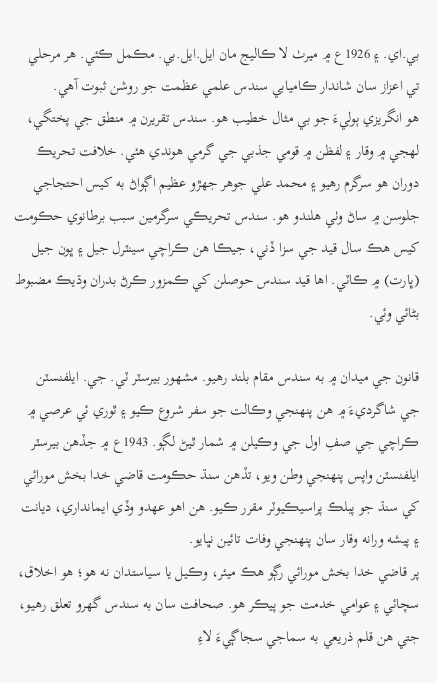بي.اي. ۽ 1926ع ۾ ميرٺ لا ڪاليج مان ايل.ايل.بي. مڪمل ڪئي. هر مرحلي تي اعزاز سان شاندار ڪاميابي سندس علمي عظمت جو روشن ثبوت آهي.
هو انگريزي ٻوليءَ جو بي مثال خطيب هو. سندس تقريرن ۾ منطق جي پختگي، لهجي ۾ وقار ۽ لفظن ۾ قومي جذبي جي گرمي هوندي هئي. خلافت تحريڪ دوران هو سرگرم رهيو ۽ محمد علي جوھر جهڙو عظيم اڳواڻ به کيس احتجاجي جلوسن ۾ ساڻ وٺي هلندو هو. سندس تحريڪي سرگرمين سبب برطانوي حڪومت کيس هڪ سال قيد جي سزا ڏني، جيڪا هن ڪراچي سينٽرل جيل ۽ ڀون جيل (ڀارت) ۾ ڪاٽي. اها قيد سندس حوصلن کي ڪمزور ڪرڻ بدران وڌيڪ مضبوط بڻائي وئي.

قانون جي ميدان ۾ به سندس مقام بلند رهيو. مشهور بيرسٽر ٽي. جي. ايلفنسٽن جي شاگرديءَ ۾ هن پنهنجي وڪالت جو سفر شروع ڪيو ۽ ٿوري ئي عرصي ۾ ڪراچي جي صفِ اول جي وڪيلن ۾ شمار ٿيڻ لڳو. 1943ع ۾ جڏهن بيرسٽر ايلفنسٽن واپس پنهنجي وطن ويو، تڏهن سنڌ حڪومت قاضي خدا بخش مورائي کي سنڌ جو پبلڪ پراسيڪيوٽر مقرر ڪيو. هن اهو عهدو وڏي ايمانداري، ديانت ۽ پيشه ورانه وقار سان پنهنجي وفات تائين نڀايو.
پر قاضي خدا بخش مورائي رڳو هڪ ميئر، وڪيل يا سياستدان نه هو؛ هو اخلاق، سچائي ۽ عوامي خدمت جو پيڪر هو. صحافت سان به سندس گهرو تعلق رهيو، جتي هن قلم ذريعي به سماجي سجاڳيءَ لاءِ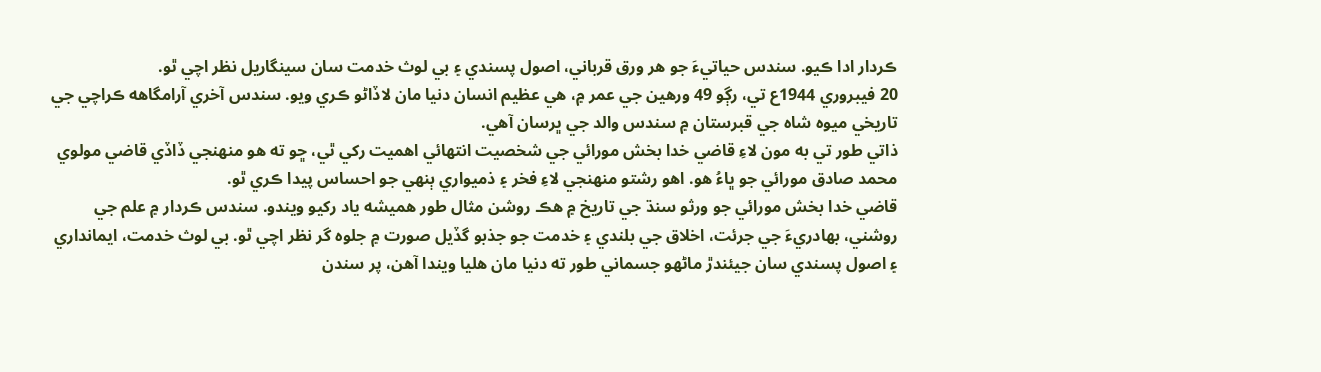ڪردار ادا ڪيو. سندس حياتيءَ جو هر ورق قرباني، اصول پسندي ۽ بي لوث خدمت سان سينگاريل نظر اچي ٿو.
20 فيبروري 1944ع تي، رڳو 49 ورهين جي عمر ۾، هي عظيم انسان دنيا مان لاڏاڻو ڪري ويو. سندس آخري آرامگاهه ڪراچي جي تاريخي ميوه شاه جي قبرستان ۾ سندس والد جي ڀرسان آهي.
ذاتي طور تي به مون لاءِ قاضي خدا بخش مورائي جي شخصيت انتهائي اهميت رکي ٿي، ڇو ته هو منهنجي ڏاڏي قاضي مولوي محمد صادق مورائي جو ڀاءُ هو. اهو رشتو منهنجي لاءِ فخر ۽ ذميواري ٻنهي جو احساس پيدا ڪري ٿو.
قاضي خدا بخش مورائي جو ورثو سنڌ جي تاريخ ۾ هڪ روشن مثال طور هميشه ياد رکيو ويندو. سندس ڪردار ۾ علم جي روشني، بهادريءَ جي جرئت، اخلاق جي بلندي ۽ خدمت جو جذبو گڏيل صورت ۾ جلوه گر نظر اچي ٿو. بي لوث خدمت، ايمانداري ۽ اصول پسندي سان جيئندڙ ماڻهو جسماني طور ته دنيا مان هليا ويندا آهن، پر سندن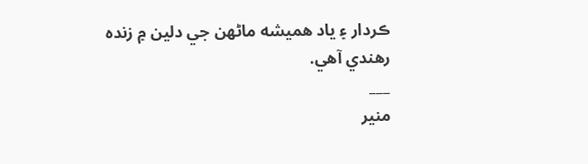ڪردار ۽ ياد هميشه ماڻهن جي دلين ۾ زنده رهندي آهي.
___
منير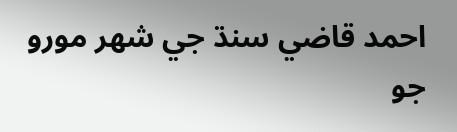احمد قاضي سنڌ جي شھر مورو جو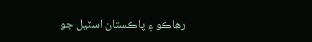رھاڪو ۽ پاڪستان اسٽيل جو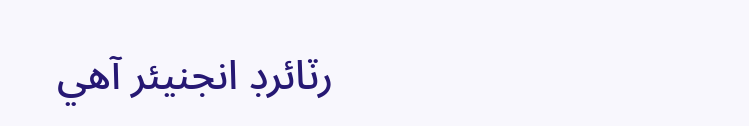رٽائرڊ انجنيئر آھي